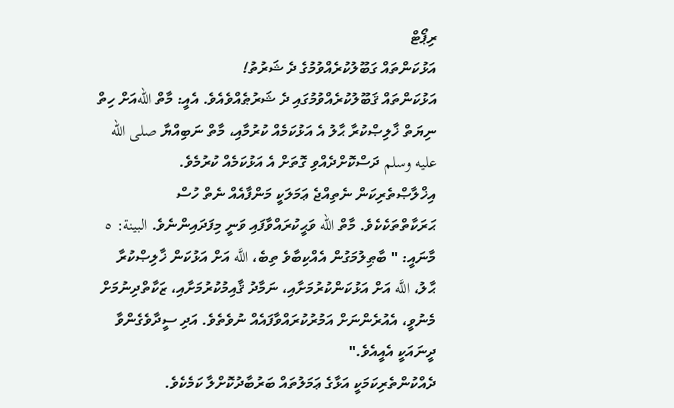ރިޕޯޓް
އަޅުކަންތައް ގަބޫލުކުރެއްވުމުގެ ދެ ޝަރުތު!
އަޅުކަންތައް ޤަބޫލުކުރެއްވުމުގައި ދެ ޝަރުޠެއްވެއެވެ. އެއީ: މާތް اللهއަށް ހިތް ނިޔަތް ޚާލިޞްކުރާ ޙާލު އެ އަޅުކަމެއް ކުރުމާއި، މާތް ނަބިއްޔާ صلى الله عليه وسلم ދަސްކޮށްދެއްވި ގޮތަށް އެ އަޅުކަމެއް ކުރުމެވެ.
އިޚްލާޞްތެރިކަން ނެތިއްޖެ ޢަމަލަކީ މަންފާއެއް ނެތް ހުސް ޙަރަކާތްތަކެކެވެ. މާތް الله ވަޙީކުރައްވާފައި ވަނީ މިފަދައިންނެވެ. البينة: ٥ މާނައީ: " ބާޠިލުމަގުން އެއްކިބާވެ ތިބެ، اللَّه އަށް އަޅުކަން ޚާލިޞްކުރާ ޙާލު، اللَّه އަށް އަޅުކަންކުރުމަށާއި، ނަމާދު ޤާއިމުކުރުމަށާއި، ޒަކާތްދިނުމަށް މެނުވީ، އެއުރެންނަށް އަމުރުކުރައްވާފައެއް ނުވެތެވެ. އަދި ސީދާވެގެންވާ ދީނައަކީ އެއީއެވެ."
ދެއްކުންތެރިކަމަކީ އަޅާގެ ޢަމަލުތައް ބަރުބާދުކޮށްލާ ކަމެކެވެ.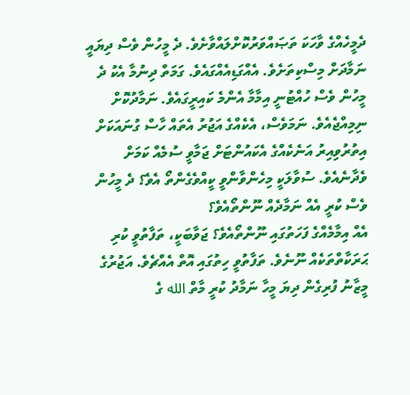ދެމީހެއްގެ ވާހަކަ ތަޞައްވަރުކޮށްލައްވާށެވެ. ދެ މީހުން ވެސް ދިޔައީ ނަމާދަށް މިސްކިތަށެވެ. އެއްގަޑިއެއްގައެވެ. ގަމަތް ދިނުމާ އެކު ދެ މީހުން ވެސް ހުއްޓުނީ އިމާމާ އެންމެ ކައިރީގައެވެ. ނަމާދުކޮށް ނިމިއްޖެއެވެ. ނަމަވެސް، އެކެއްގެ އަޖުރު އެތައް ހާސް ގުނައަކަށް އިތުރުވިއިރު އަނެކެއްގެ އެކައުންޓަށް ޖަމާވީ ސުމެއް ކަމަށް ވެދާނެއެވެ. ސުވާލަކީ މިހެންވާންވީ ކީއްވެގެންތޯ އެވެ؟ ދެ މީހުން ވެސް ކުރީ އެއް ނަމާދެއް ނޫންތޯއެވެ؟
އެއް އިމާމެއްގެ ފަހަތުގައި ނޫންތޯއެވެ؟ ޖަވާބަކީ، ތަފާތުވީ ކުރި ޙަރަކާތްތަކެއް ނޫނެވެ. ތަފާތުވީ ހިތުގައި އޮތް އެއްޗެވެ. އަޖުރުގެ މީޒާނު ފުރިގެން ދިޔަ މީހާ ނަމާދު ކުރީ މާތް الله ގެ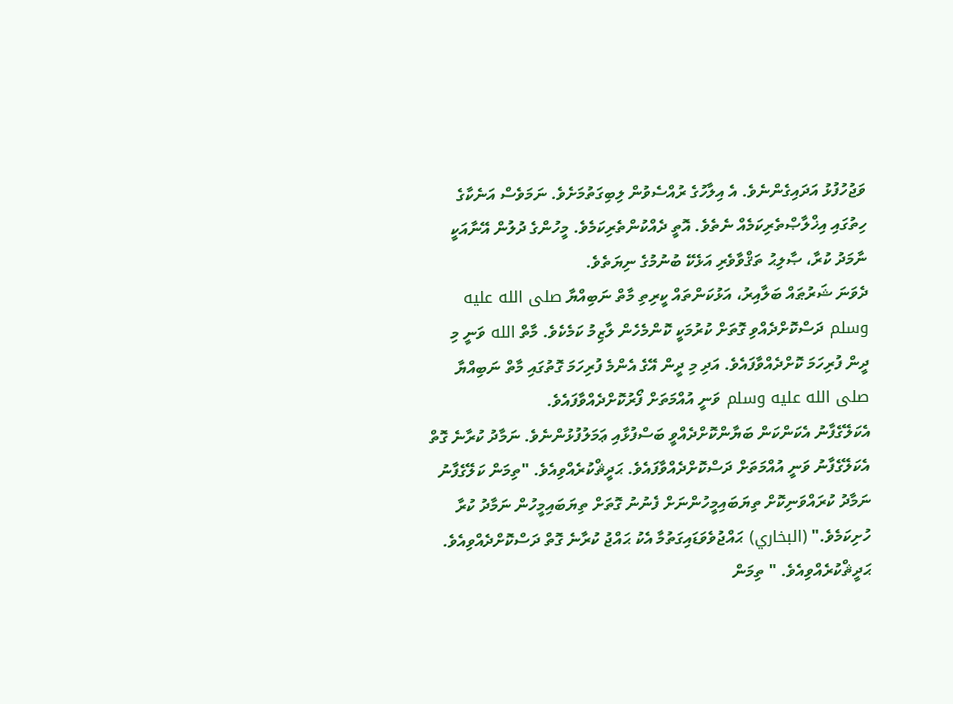ވަޖުހުފުޅު އަދައިގެންނެވެ. އެ އިލާހުގެ ރުއްސެވުން ލިބިގަތުމަށެވެ. ނަމަވެސް އަނެކާގެ ހިތުގައި އިޚްލާޞްތެރިކަމެއް ނެތެވެ. އޮތީ ދެއްކުންތެރިކަމެވެ. މީހުންގެ ދުލުން އޭނާއަކީ ނާމަދު ކުރާ، ޞާލިޙު ތަޤްވާވެރި އަޅެކޭ ބުނުމުގެ ނިޔަތެވެ.
ދެވަނަ ޝަރުޠައް ބަލާއިރު، އަޅުކަންތައް ކީރިތި މާތް ނަބިއްޔާ صلى الله عليه وسلم ދަސްކޮށްދެއްވި ގޮތަށް ކުރުމަކީ ކޮންމެހެން ލާޒިމު ކަމެކެވެ. މާތް الله ވަނީ މި ދީން ފުރިހަމަ ކޮށްދެއްވާފައެވެ. އަދި މި ދީން އޭގެ އެންމެ ފުރިހަމަ ގޮތުގައި މާތް ނަބިއްޔާ صلى الله عليه وسلم ވަނީ އުއްމަތަށް ފޯރުކޮށްދެއްވާފައެވެ.
އެކަލޭގެފާނު އެކަންކަން ބަޔާންކޮށްދެއްވީ ބަސްފުޅާއި ޢަމަލުފުޅުންނެވެ. ނަމާދު ކުރާނެ ގޮތް އެކަލޭގެފާނު ވަނީ އުއްމަތަށް ދަސްކޮށްދެއްވާފައެވެ. ޙަދީޘްކުރެއްވިއެވެ. "ތިމަން ކަލޭގެފާނު ނަމާދު ކުރައްވަނިކޮށް ތިޔަބައިމީހުންނަށް ފެނުނު ގޮތަށް ތިޔަބައިމީހުން ނަމާދު ކުރާ ހުށިކަމެވެ." (البخاري) ޙައްޖުވެވަޑައިގަތުމާ އެކު ޙައްޖު ކުރާނެ ގޮތް ދަސްކޮށްދެއްވިއެވެ. ޙަދީޘްކުރެއްވިއެވެ. " ތިމަން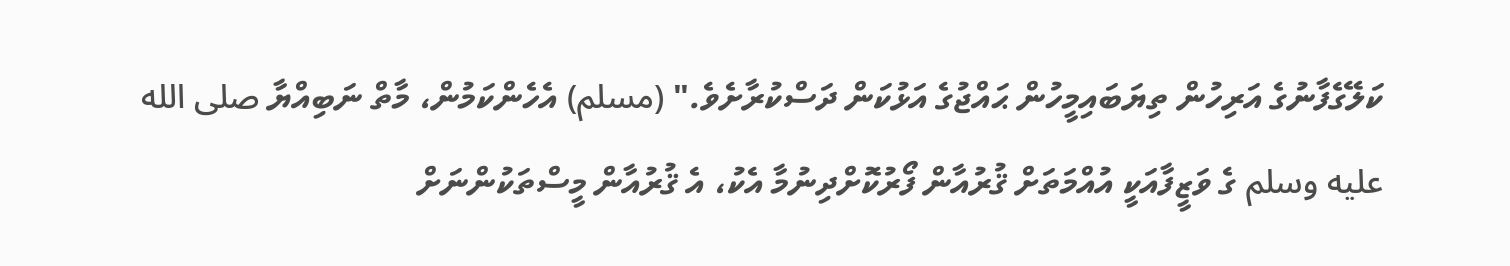ކަލޭގެފާނުގެ އަރިހުން ތިޔަބައިމީހުން ޙައްޖުގެ އަޅުކަން ދަސްކުރާށެވެ." (مسلم) އެހެންކަމުން، މާތް ނަބިއްޔާ صلى الله عليه وسلم ގެ ވަޒީފާއަކީ އުއްމަތަށް ޤުރުއާން ފޯރުކޮށްދިނުމާ އެކު، އެ ޤުރުއާން މީސްތަކުންނަށް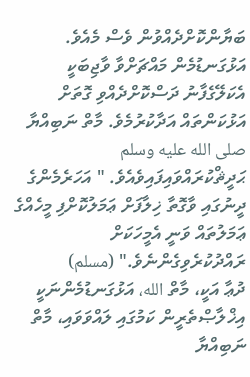ބަޔާންކޮށްދެއްވުން ވެސް މެއެވެ. އަޅުގަނޑުމެން މައްޗަށްވާ ވާޖިބަކީ އެކަލޭގެފާނު ދަސްކޮށްދެއްވި ގޮތަށް އަޅުކަންތައް އަދާކުރުމެވެ. މާތް ނަބިއްޔާ صلى الله عليه وسلم ޙަދީޘްކުރައްވައިފައިވެއެވެ. " އަހަރެމެންގެ ދީނުގައި ވާގޮތާ ޚިލާފަށް ޢަމަލުކޮށްފި މީހެއްގެ ޢަމަލުތައް ވަނީ އެމީހަކަށް ރައްދުކުރެވިގެންނެވެ." (مسلم)
ދުޢާ އަކީ، މާތް الله، އަޅުގަނޑުމެންނަކީ އިޚްލާޞްތެރީން ކަމުގައި ލައްވަވައި، މާތް ނަބިއްޔާ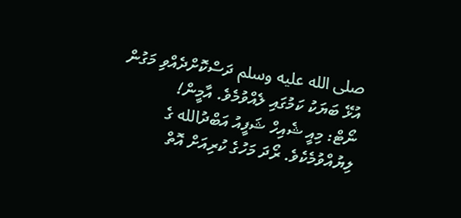صلى الله عليه وسلم ދަސްކޮށްދެއްވި މަގުން އުޅޭ ބަޔަކު ކަމުގައި ލެއްވުމެވެ. އާމީން!
ނޯޓް: މިއީ ޝެއިހް ޝަފީއު އަބްދުالله ގެ ލިޔުއްވުމެކެވެ. ރޯދަ މަހުގެ ކުރިއަށް އޮތް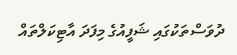ދުވަސްތަކުގައި ޝަފީއުގެ މިފަދަ އާޓިކަލްތައް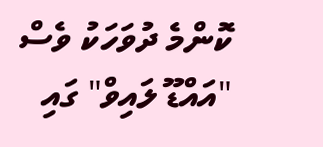ކޮންމެ ދުވަހަކު ވެސް "އައްޑޫ ލައިވް" ގައި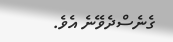ގެނެސްދެވޭނެ އެވެ.